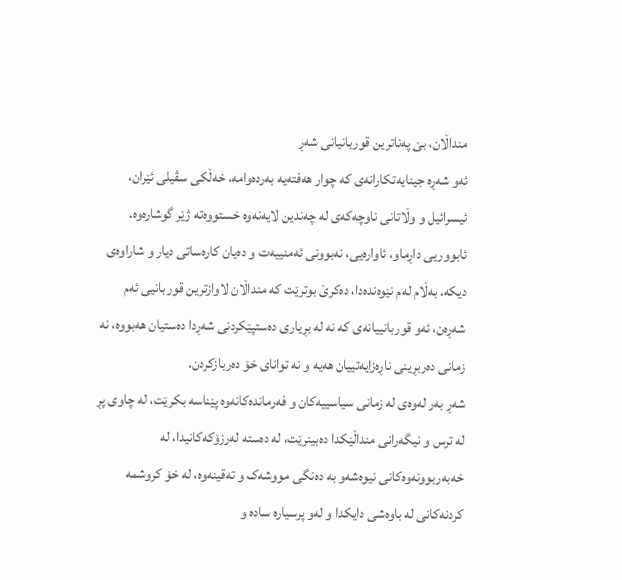منداڵان، بێ پەناترین قوربانیانی شەڕ
ئەو شەڕە جینایەتکارانەی کە چوار هەفتەیە بەردەوامە، خەڵکی سڤیلی ئێران، ئیسرائیل و وڵاتانی ناوچەکەی لە چەندین لایەنەوە خستووەتە ژێر گوشارەوە. ئابووریی داڕماو، ئاوارەیی، نەبوونی ئەمنییەت و دەیان کارەساتی دیار و شاراوەی دیکە. بەڵام لەم نێوەندەدا، دەکرێ بوترێت کە منداڵان لاوازترین قوربانیی ئەم شەڕەن، ئەو قوربانییانەی کە نە لە بڕیاری دەستپێکردنی شەڕدا دەستیان هەبووە، نە زمانی دەربڕینی ناڕەزایەتییان هەیە و نە توانای خۆ دەربازکردن.
شەڕ بەر لەوەی لە زمانی سیاسییەکان و فەرماندەکانەوە پێناسە بکرێت، لە چاوی پڕ لە ترس و نیگەرانی منداڵێکدا دەبینرێت، لە دەستە لەرزۆکەکانیدا، لە خەبەربوونەوەکانی نیوەشەو بە دەنگی مووشەک و تەقینەوە، لە خۆ کروشمە کردنەکانی لە باوەشی دایکدا و لەو پرسیارە سادە و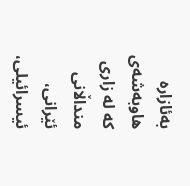بەئازارە هاوبەشەی کە لە زاری منداڵانی ئێرانی، ئیسرائیلی،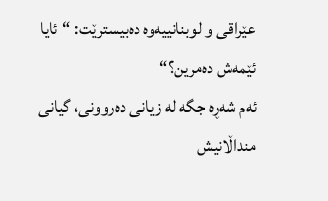عێراقی و لوبنانییەوە دەبیسترێت: “ئایا ئێمەش دەمرین؟“
ئەم شەڕە جگە لە زیانی دەروونی، گیانی منداڵانیش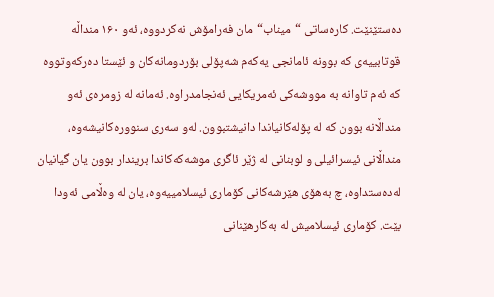دەستێنێت. کارەساتی “میناب“مان فەرامۆش نەکردووە، ئەو ۱۶۰ منداڵە قوتابییەی کە بوونە ئامانجی یەکەم شەپۆلی بۆردومانەکان و ئێستا دەرکەوتووە کە ئەم تاوانە بە مووشەکی ئەمریکایی ئەنجامدراوە. ئەمانە لە زومرەی ئەو منداڵانە بوون کە لە پۆلەکانیاندا دانیشتبوون. لەو سەری سنوورەکانیشەوە، منداڵانی ئیسرائیلی و لوبنانی لە ژێر ئاگری موشەکەکاندا بریندار بوون یان گیانیان لەدەستداوە، چ بەهۆی هێرشەکانی کۆماری ئیسلامییەوە، یان لە وەڵامی ئەودا بێت. کۆماری ئیسلامیش لە بەکارهێنانی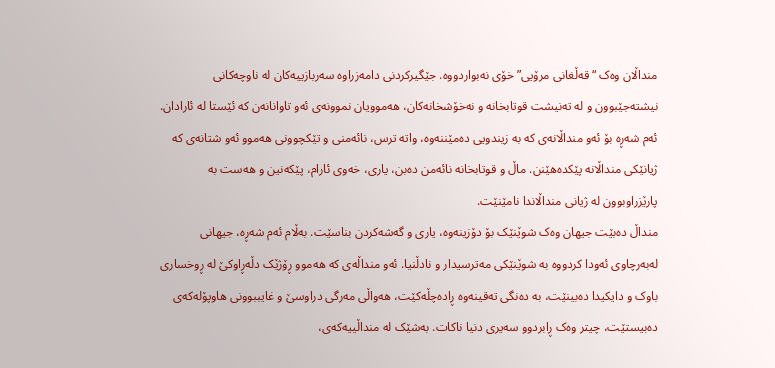منداڵان وەک “قەڵغانی مرۆیی” خۆی نەبواردووە. جێگیرکردنی دامەزراوە سەربازییەکان لە ناوچەکانی نیشتەجێبوون و لە تەنیشت قوتابخانە و نەخۆشخانەکان، هەموویان نموونەی ئەو تاوانانەن کە ئێستا لە ئارادان.
ئەم شەڕە بۆ ئەو منداڵانەی کە بە زیندویی دەمێننەوە، واتە ترس، نائەمنی و تێکچوونی هەموو ئەو شتانەی کە ژیانێکی منداڵانە پێکدەهێنن. ماڵ و قوتابخانە نائەمن دەبن، یاری، خەوی ئارام، پێکەنین و هەست بە پارێزراوبوون لە ژیانی منداڵاندا نامێنێت.
منداڵ دەبێت جیهان وەک شوێنێک بۆ دۆزینەوە، یاری و گەشەکردن بناسێت. بەڵام ئەم شەڕە، جیهانی لەبەرچاوی ئەودا کردووە بە شوێنێکی مەترسیدار و نادڵنیا. ئەو منداڵەی کە هەموو ڕۆژێک دڵەڕاوکێ لە ڕوخساری باوک و دایکیدا دەبینێت، بە دەنگی تەقینەوە ڕادەچڵەکێت، هەواڵی مەرگی دراوسێ و غایببوونی هاوپۆلەکەی دەبیستێت، چیتر وەک ڕابردوو سەیری دنیا ناکات. بەشێک لە منداڵییەکەی،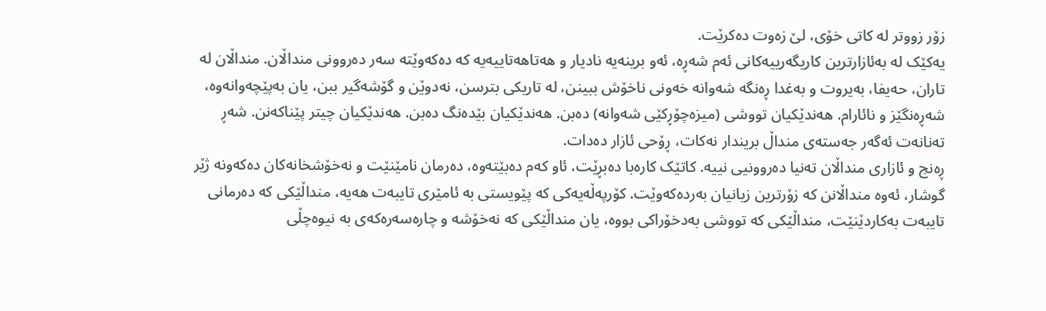زۆر زووتر لە کاتی خۆی، لێ زەوت دەکرێت.
یەکێک لە بەئازارترین کاریگەرییەکانی ئەم شەڕە، ئەو برینەیە نادیار و هەتاهەتاییەیە کە دەکەوێتە سەر دەروونی منداڵان. منداڵان لە تاران، حەیفا، بەیروت و بەغدا ڕەنگە شەوانە خەونی ناخۆش ببینن، لە تاریکی بترسن، نەدوێن و گۆشەگیر ببن، یان بەپێچەوانەوە، شەڕەنگێز و نائارام. هەندێکیان تووشی (میزەچۆڕکێی شەوانە) دەبن. هەندێکیان بێدەنگ دەبن. هەندێکیان چیتر پێناکەنن. شەڕ تەنانەت ئەگەر جەستەی منداڵ بریندار نەکات، ڕۆحی ئازار دەدات.
ڕەنج و ئازاری منداڵان تەنیا دەروونیی نییە. کاتێک کارەبا دەبڕێت، ئاو کەم دەبێتەوە، دەرمان نامێنێت و نەخۆشخانەکان دەکەونە ژێر گوشار، ئەوە منداڵانن کە زۆرترین زیانیان بەردەکەوێت. کۆرپەڵەیەکی کە پێویستی بە ئامێری تایبەت هەیە، منداڵێکی کە دەرمانی تایبەت بەکاردێنێت، منداڵێکی کە تووشی بەدخۆراکی بووە، یان منداڵێکی کە نەخۆشە و چارەسەرەکەی بە نیوەچڵی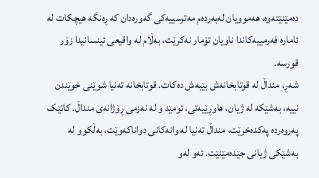دەمێنێتەوە، هەموویان لەبەردەم مەترسییەکی گەورەدان کە ڕەنگە هیچکات لە ئامارە فەرمییەکاندا ناویان تۆمار نەکرێت، بەڵام لە واقیعی ئینسانیدا زۆر قورسە.
شەڕ، منداڵ لە قوتابخانەش بێبەش دەکات. قوتابخانە تەنیا شوێنی خوێندن نییە، بەشێکە لە ژیان، هاوڕێیەتی، ئومێد و لە نەزمی ڕۆژانەی منداڵ. کاتێک پەروەردە پەکدەخرێت، منداڵ تەنیا لە وانەکانی دواناکەوێت، بەڵکوو لە بەشێکی ژیانی جێدەمێنێت. ئەو لەو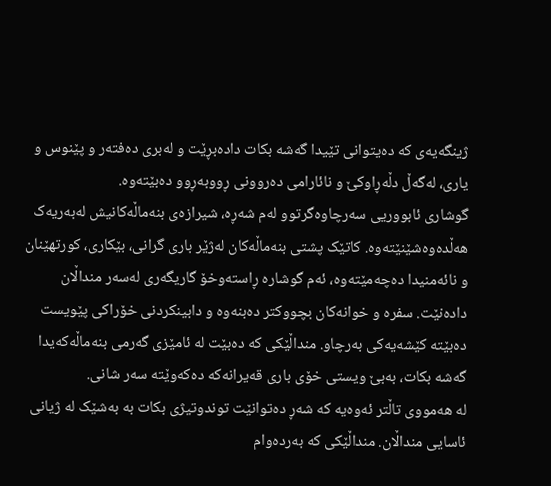ژینگەیەی کە دەیتوانی تێیدا گەشە بکات دادەبڕێت و لەبری دەفتەر و پێنوس و یاری، لەگەڵ دڵەڕاوکێ و نائارامی دەروونی ڕووبەڕوو دەبێتەوە.
گوشاری ئابووریی سەرچاوەگرتوو لەم شەڕە، شیرازەی بنەماڵەکانیش لەبەریەک هەڵدەوەشێنێتەوە. کاتێک پشتی بنەماڵەکان لەژێر باری گرانی، بێکاری، کورتهێنان و نائەمنیدا دەچەمێتەوە، ئەم گوشارە ڕاستەوخۆ گاریگەری لەسەر منداڵان دادەنێت. سفرە و خوانەکان بچووکتر دەبنەوە و دابینکردنی خۆراکی پێویست دەبێتە کێشەیەکی بەرچاو. منداڵێکی کە دەبێت لە ئامێزی گەرمی بنەماڵەکەیدا گەشە بکات، بەبێ ویستی خۆی باری قەیرانەکە دەکەوێتە سەر شانی.
لە هەمووی تاڵتر ئەوەیە کە شەڕ دەتوانێت توندوتیژی بکات بە بەشێک لە ژیانی ئاسایی منداڵان. منداڵێکی کە بەردەوام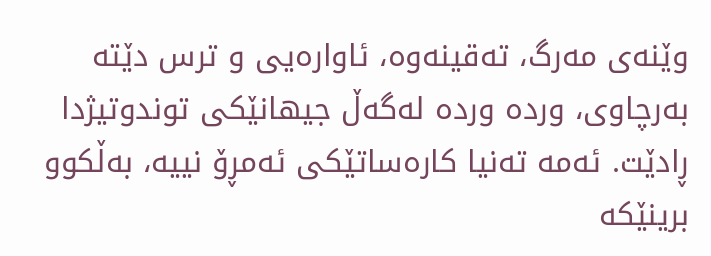وێنەی مەرگ، تەقینەوە، ئاوارەیی و ترس دێتە بەرچاوی، وردە وردە لەگەڵ جیهانێکی توندوتیژدا ڕادێت. ئەمە تەنیا کارەساتێکی ئەمڕۆ نییە، بەڵکوو برینێکە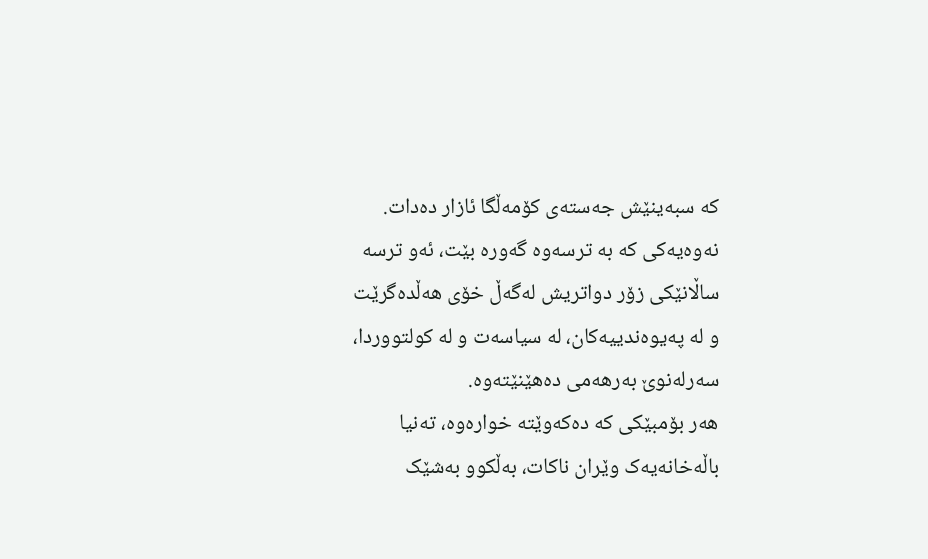کە سبەینێش جەستەی کۆمەڵگا ئازار دەدات. نەوەیەکی کە بە ترسەوە گەورە بێت، ئەو ترسە ساڵانێکی زۆر دواتریش لەگەڵ خۆی هەڵدەگرێت و لە پەیوەندییەکان، لە سیاسەت و لە کولتووردا، سەرلەنوێ بەرهەمی دەهێنێتەوە.
هەر بۆمبێکی کە دەکەوێتە خوارەوە، تەنیا باڵەخانەیەک وێران ناکات، بەڵکوو بەشێک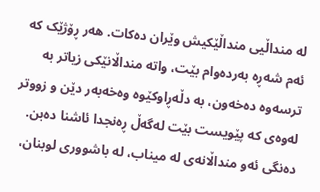لە منداڵیی منداڵێکیش وێران دەکات. هەر ڕۆژێک کە ئەم شەڕە بەردەوام بێت، واتە منداڵانێکی زیاتر بە ترسەوە دەخەون، بە دڵەڕاوکێوە وەخەبەر دێن و زووتر لەوەی کە پێویست بێت لەگەڵ ڕەنجدا ئاشنا دەبن. دەنگی ئەو منداڵانەی لە میناب، لە باشووری لوبنان،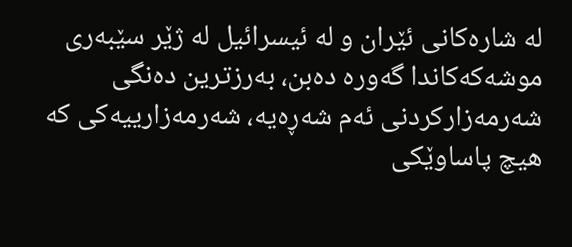لە شارەکانی ئێران و لە ئیسرائیل لە ژێر سێبەری موشەکەکاندا گەورە دەبن، بەرزترین دەنگی شەرمەزارکردنی ئەم شەڕەیە، شەرمەزارییەکی کە هیچ پاساوێکی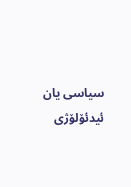سیاسی یان ئیدئۆلۆژی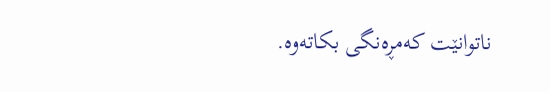ناتوانێت کەمڕەنگی بکاتەوە.